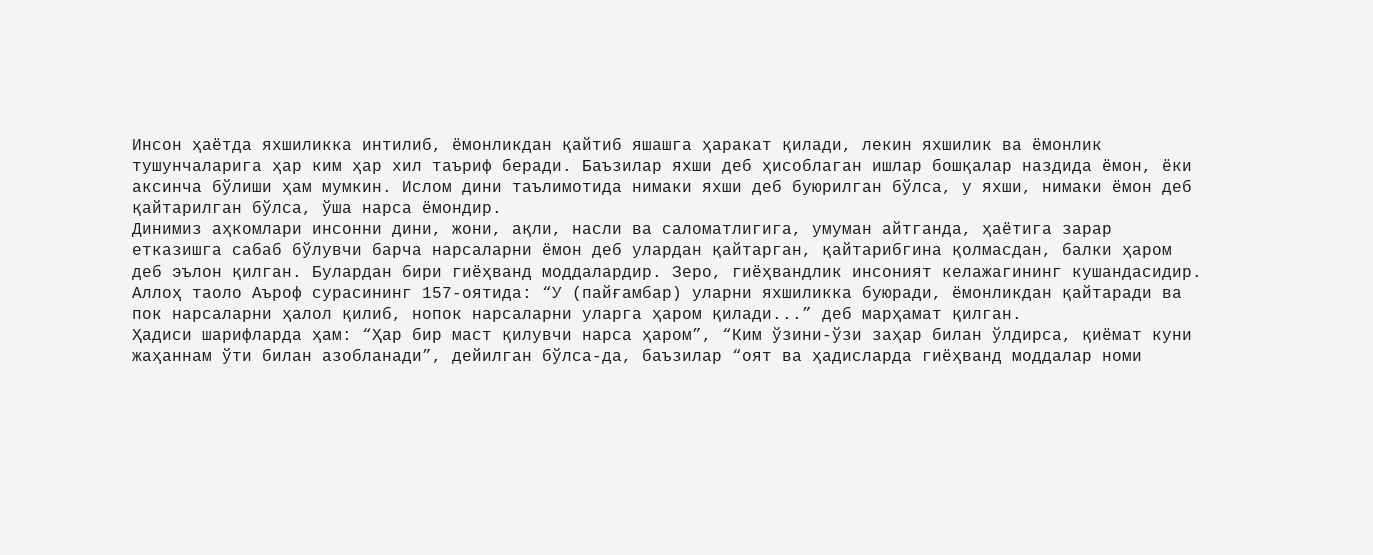Инсон ҳаётда яхшиликка интилиб, ёмонликдан қайтиб яшашга ҳаракат қилади, лекин яхшилик ва ёмонлик тушунчаларига ҳар ким ҳар хил таъриф беради. Баъзилар яхши деб ҳисоблаган ишлар бошқалар наздида ёмон, ёки аксинча бўлиши ҳам мумкин. Ислом дини таълимотида нимаки яхши деб буюрилган бўлса, у яхши, нимаки ёмон деб қайтарилган бўлса, ўша нарса ёмондир.
Динимиз аҳкомлари инсонни дини, жони, ақли, насли ва саломатлигига, умуман айтганда, ҳаётига зарар етказишга сабаб бўлувчи барча нарсаларни ёмон деб улардан қайтарган, қайтарибгина қолмасдан, балки ҳаром деб эълон қилган. Булардан бири гиёҳванд моддалардир. Зеро, гиёҳвандлик инсоният келажагининг кушандасидир.
Аллоҳ таоло Аъроф сурасининг 157-оятида: “У (пайғамбар) уларни яхшиликка буюради, ёмонликдан қайтаради ва пок нарсаларни ҳалол қилиб, нопок нарсаларни уларга ҳаром қилади...” деб марҳамат қилган.
Ҳадиси шарифларда ҳам: “Ҳар бир маст қилувчи нарса ҳаром”, “Ким ўзини-ўзи заҳар билан ўлдирса, қиёмат куни жаҳаннам ўти билан азобланади”, дейилган бўлса-да, баъзилар “оят ва ҳадисларда гиёҳванд моддалар номи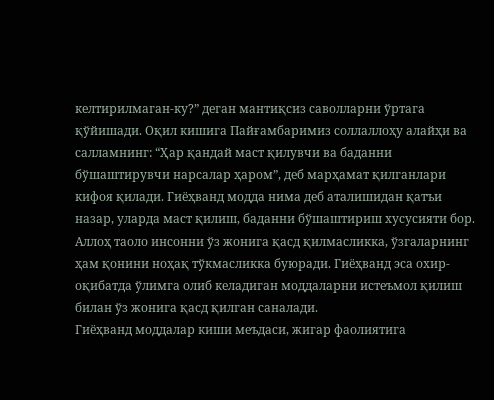келтирилмаган-ку?” деган мантиқсиз саволларни ўртага қўйишади. Оқил кишига Пайғамбаримиз соллаллоҳу алайҳи ва салламнинг: “Ҳар қандай маст қилувчи ва баданни бўшаштирувчи нарсалар ҳаром”, деб марҳамат қилганлари кифоя қилади. Гиёҳванд модда нима деб аталишидан қатъи назар, уларда маст қилиш, баданни бўшаштириш хусусияти бор. Аллоҳ таоло инсонни ўз жонига қасд қилмасликка, ўзгаларнинг ҳам қонини ноҳақ тўкмасликка буюради. Гиёҳванд эса охир-оқибатда ўлимга олиб келадиган моддаларни истеъмол қилиш билан ўз жонига қасд қилган саналади.
Гиёҳванд моддалар киши меъдаси, жигар фаолиятига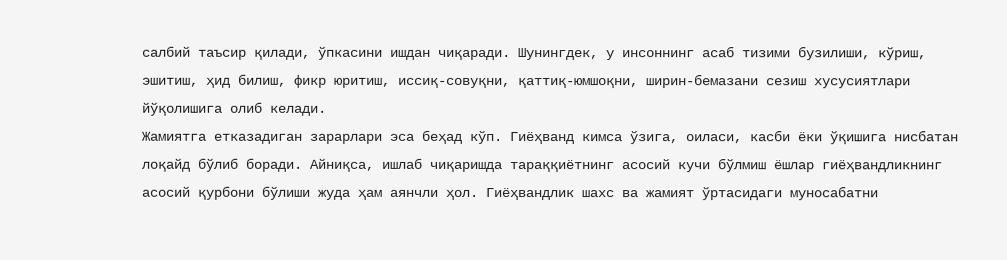салбий таъсир қилади, ўпкасини ишдан чиқаради. Шунингдек, у инсоннинг асаб тизими бузилиши, кўриш, эшитиш, ҳид билиш, фикр юритиш, иссиқ-совуқни, қаттиқ-юмшоқни, ширин-бемазани сезиш хусусиятлари йўқолишига олиб келади.
Жамиятга етказадиган зарарлари эса беҳад кўп. Гиёҳванд кимса ўзига, оиласи, касби ёки ўқишига нисбатан лоқайд бўлиб боради. Айниқса, ишлаб чиқаришда тараққиётнинг асосий кучи бўлмиш ёшлар гиёҳвандликнинг асосий қурбони бўлиши жуда ҳам аянчли ҳол. Гиёҳвандлик шахс ва жамият ўртасидаги муносабатни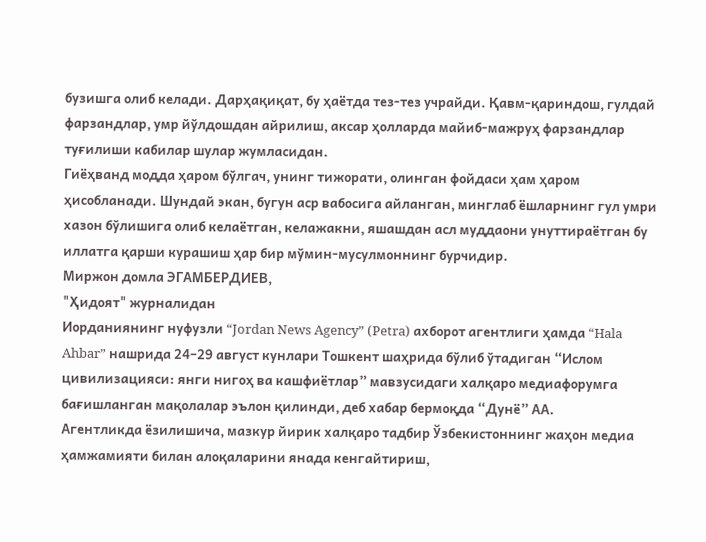бузишга олиб келади. Дарҳақиқат, бу ҳаётда тез-тез учрайди. Қавм-қариндош, гулдай фарзандлар, умр йўлдошдан айрилиш, аксар ҳолларда майиб-мажруҳ фарзандлар туғилиши кабилар шулар жумласидан.
Гиёҳванд модда ҳаром бўлгач, унинг тижорати, олинган фойдаси ҳам ҳаром ҳисобланади. Шундай экан, бугун аср вабосига айланган, минглаб ёшларнинг гул умри хазон бўлишига олиб келаётган, келажакни, яшашдан асл муддаони унуттираётган бу иллатга қарши курашиш ҳар бир мўмин-мусулмоннинг бурчидир.
Миржон домла ЭГАМБЕРДИЕВ,
"Ҳидоят" журналидан
Иорданиянинг нуфузли “Jordan News Agency” (Petra) ахборот агентлиги ҳамда “Hala Ahbar” нашрида 24–29 август кунлари Тошкент шаҳрида бўлиб ўтадиган “Ислом цивилизацияси: янги нигоҳ ва кашфиётлар” мавзусидаги халқаро медиафорумга бағишланган мақолалар эълон қилинди, деб хабар бермоқда “Дунё” АА.
Агентликда ёзилишича, мазкур йирик халқаро тадбир Ўзбекистоннинг жаҳон медиа ҳамжамияти билан алоқаларини янада кенгайтириш,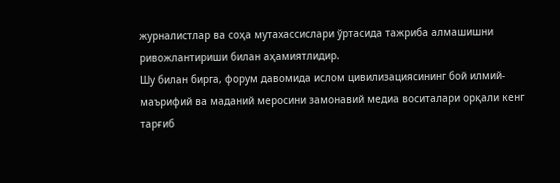журналистлар ва соҳа мутахассислари ўртасида тажриба алмашишни ривожлантириши билан аҳамиятлидир.
Шу билан бирга, форум давомида ислом цивилизациясининг бой илмий-маърифий ва маданий меросини замонавий медиа воситалари орқали кенг тарғиб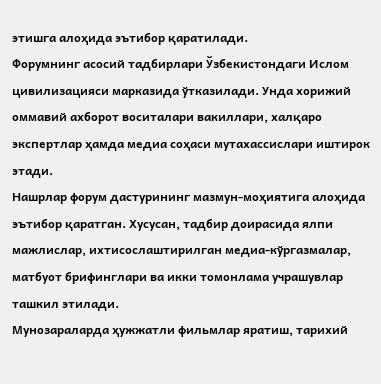этишга алоҳида эътибор қаратилади.
Форумнинг асосий тадбирлари Ўзбекистондаги Ислом цивилизацияси марказида ўтказилади. Унда хорижий оммавий ахборот воситалари вакиллари, халқаро экспертлар ҳамда медиа соҳаси мутахассислари иштирок этади.
Нашрлар форум дастурининг мазмун-моҳиятига алоҳида эътибор қаратган. Хусусан, тадбир доирасида ялпи мажлислар, ихтисослаштирилган медиа-кўргазмалар, матбуот брифинглари ва икки томонлама учрашувлар ташкил этилади.
Мунозараларда ҳужжатли фильмлар яратиш, тарихий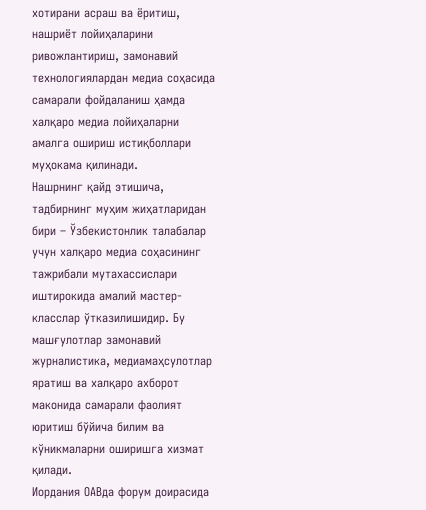хотирани асраш ва ёритиш, нашриёт лойиҳаларини ривожлантириш, замонавий технологиялардан медиа соҳасида самарали фойдаланиш ҳамда халқаро медиа лойиҳаларни амалга ошириш истиқболлари муҳокама қилинади.
Нашрнинг қайд этишича, тадбирнинг муҳим жиҳатларидан бири – Ўзбекистонлик талабалар учун халқаро медиа соҳасининг тажрибали мутахассислари иштирокида амалий мастер-класслар ўтказилишидир. Бу машғулотлар замонавий журналистика, медиамаҳсулотлар яратиш ва халқаро ахборот маконида самарали фаолият юритиш бўйича билим ва кўникмаларни оширишга хизмат қилади.
Иордания ОАВда форум доирасида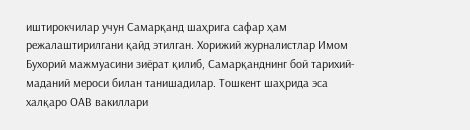иштирокчилар учун Самарқанд шаҳрига сафар ҳам режалаштирилгани қайд этилган. Хорижий журналистлар Имом Бухорий мажмуасини зиёрат қилиб, Самарқанднинг бой тарихий-маданий мероси билан танишадилар. Тошкент шаҳрида эса халқаро ОАВ вакиллари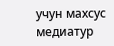учун махсус медиатур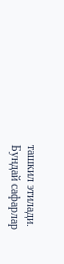ташкил этилади.
Бундай сафарлар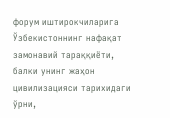форум иштирокчиларига Ўзбекистоннинг нафақат замонавий тараққиёти, балки унинг жаҳон цивилизацияси тарихидаги ўрни,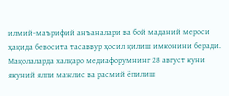илмий-маърифий анъаналари ва бой маданий мероси ҳақида бевосита тасаввур ҳосил қилиш имконини беради.
Мақолаларда халқаро медиафорумнинг 28 август куни якуний ялпи мажлис ва расмий ёпилиш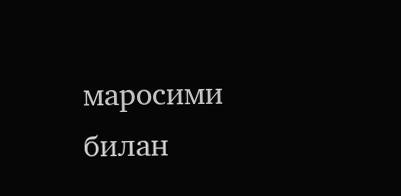маросими билан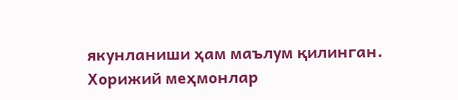якунланиши ҳам маълум қилинган. Хорижий меҳмонлар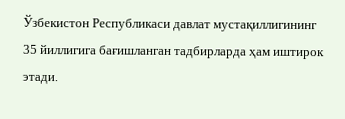Ўзбекистон Республикаси давлат мустақиллигининг 35 йиллигига бағишланган тадбирларда ҳам иштирок этади.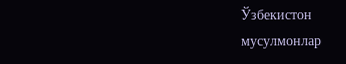Ўзбекистон мусулмонлар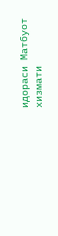идораси Матбуот хизмати